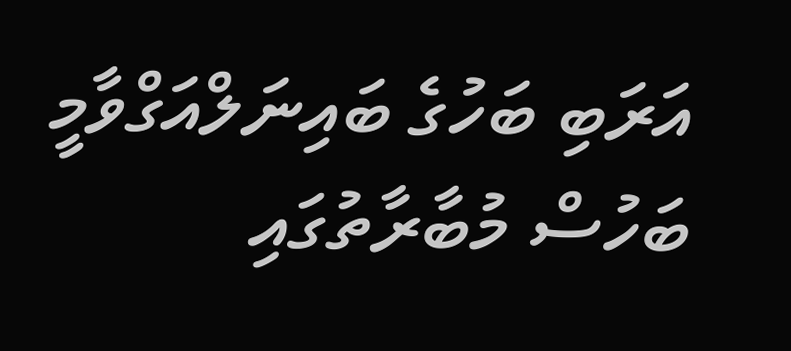އަރަބި ބަހުގެ ބައިނަލްއަގްވާމީ ބަހުސް މުބާރާތުގައި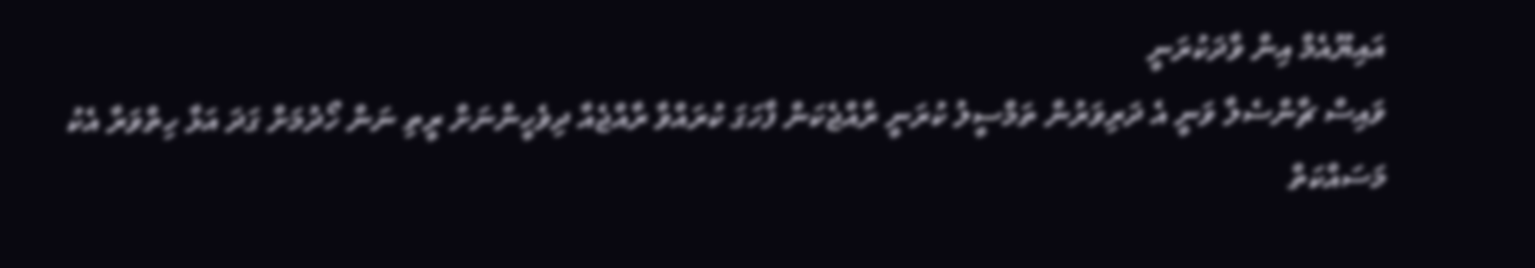އައިޔޫއެމް އިން ވާދަކުރަނީ
ވައިސް ޗާންސެލާ ވަނީ އެ ދަރިވަރުން ތަމްސީލު ކުރަނީ ރާއްޖެކަން ފާހަގަ ކުރައްވާ ރާއްޖެއާ ދިވެހީންނަށް ރީތި ނަން ހޯދުމަށް ގަދަ އަޅާ ހިތްވަރާ އެކު މަސައްކަތް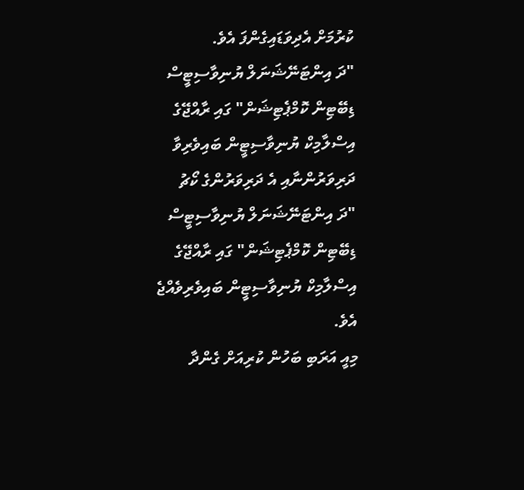ކުރުމަށް އެދިވަޑައިގެންފަ އެވެ.
"ދަ އިންޓަނޭޝަނަލް ޔުނިވާސިޓީސް ޑިބޭޓިން ކޮމްޕެޓިޝަން" ގައި ރާއްޖޭގެ އިސްލާމިކް ޔުނިވާސިޓީން ބައިވެރިވާ ދަރިވަރުންނާއި އެ ދަރިވަރުންގެ ކޯޗު
"ދަ އިންޓަނޭޝަނަލް ޔުނިވާސިޓީސް ޑިބޭޓިން ކޮމްޕެޓިޝަން" ގައި ރާއްޖޭގެ އިސްލާމިކް ޔުނިވާސިޓީން ބައިވެރިވެއްޖެ އެވެ.
މިއީ އަރަބި ބަހުން ކުރިއަށް ގެންދާ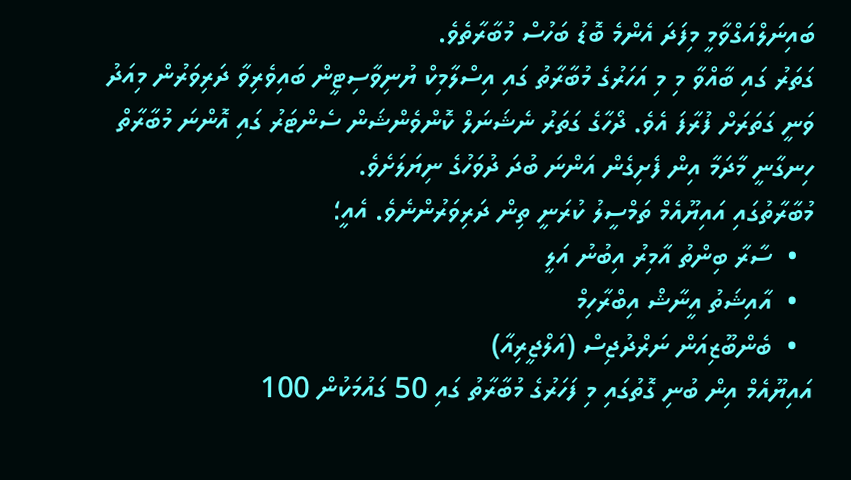ބައިނަލްއަގްވާމީ މިފަދަ އެންމެ ބޮޑު ބަހުސް މުބާރާތެވެ.
ގަތަރު ގައި ބާއްވާ މި މި އަހަރުގެ މުބާރާތު ގައި އިސްލާމިކް ޔުނިވާސިޓީން ބައިވެރިވާ ދަރިވަރުން މިއަދު ވަނީ ގަތަރަށް ފުރާފަ އެވެ. ދޯހާގެ ގަތަރު ނެޝަނަލް ކޮންވެންޝަން ސެންޓަރު ގައި އޮންނަ މުބާރާތް ހިނގާނީ މާދަމާ އިން ފެށިގެން އަންނަ ބުދަ ދުވަހުގެ ނިޔަލަށެވެ.
މުބާރާތުގައި އައިޔޫއެމް ތަމްސީލު ކުރަނީ ތިން ދަރިވަރުންނެވެ. އެއީ؛
  •  ސާރާ ބިންތު އާމިރު އިބުނު އަލީ
  •  އާއިޝަތު އީނާޝް އިބްރާހިމް
  •  ބެންބޫޒިއަން ނަރްދުޖިސް (އަލްޖީރިއާ)
އައިޔޫއެމް އިން ބުނި ގޮތުގައި މި ފަހަރުގެ މުބާރާތު ގައި 50 ގައުމަކުން 100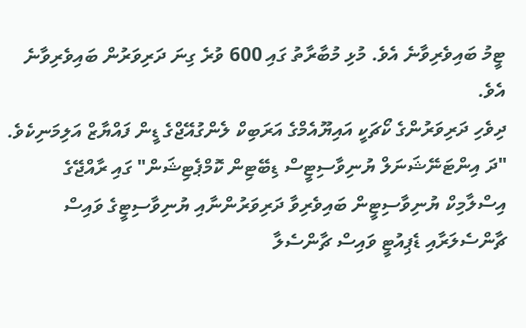ޓީމު ބައިވެރިވާނެ އެވެ. މުޅި މުބާރާތު ގައި 600 ވުރެ ގިނަ ދަރިވަރުން ބައިވެރިވާނެ އެވެ.
ދިވެހި ދަރިވަރުންގެ ކޯޗަކީ އައިޔޫއެމްގެ އަރަބިކް ލެންގުއޭޖްގެ ޑީން ފައްޔާޒް އަލިމަނިކެވެ.
"ދަ އިންޓަނޭޝަނަލް ޔުނިވާސިޓީސް ޑިބޭޓިން ކޮމްޕެޓިޝަން" ގައި ރާއްޖޭގެ އިސްލާމިކް ޔުނިވާސިޓީން ބައިވެރިވާ ދަރިވަރުންނާއި ޔުނިވާސިޓީގެ ވައިސް ޗާންސެލަރާއި ޑެޕިއުޓީ ވައިސް ޗާންސެލާ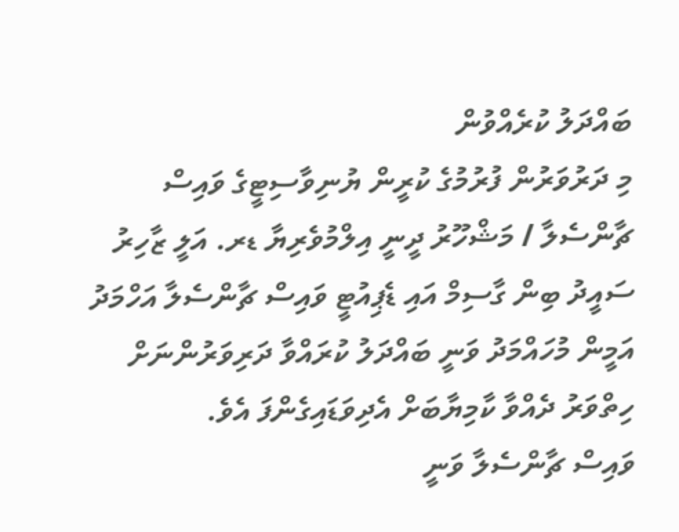ބައްދަލު ކުރެއްވުން
މި ދަރުވަރުން ފުރުމުގެ ކުރީން ޔުނިވާސިޓީގެ ވައިސް ޗާންސެލާ / މަޝްހޫރު ދީނީ އިލްމުވެރިޔާ ޑރ. އަލީ ޒާހިރު ސައީދު ބިން ގާސިމް އައި ޑެޕިއުޓީ ވައިސް ޗާންސެލާ އަހްމަދު އަމީން މުހައްމަދު ވަނީ ބައްދަލު ކުރައްވާ ދަރިވަރުންނަށް ހިތްވަރު ދެއްވާ ކާމިޔާބަށް އެދިވަޑައިގެންފަ އެވެ.
ވައިސް ޗާންސެލާ ވަނީ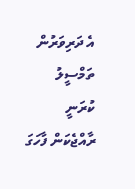އެ ދަރިވަރުން ތަމްސީލު ކުރަނީ ރާއްޖެކަން ފާހަގަ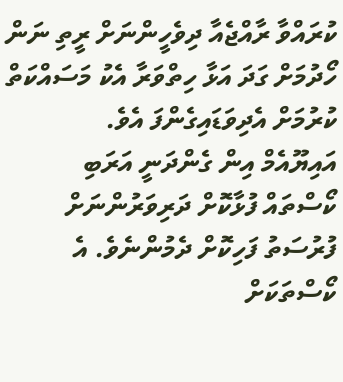ކުރައްވާ ރާއްޖެއާ ދިވެހީންނަށް ރީތި ނަން ހޯދުމަށް ގަދަ އަޅާ ހިތްވަރާ އެކު މަސައްކަތް ކުރުމަށް އެދިވަޑައިގެންފަ އެވެ.
އައިޔޫއެމް އިން ގެންދަނީ އަރަބި ކޯސްތައް ފުޅާކޮށް ދަރިވަރުންނަށް ފުރުސަތު ފަހިކޮށް ދެމުންނެވެ. އެ ކޯސްތަކަށް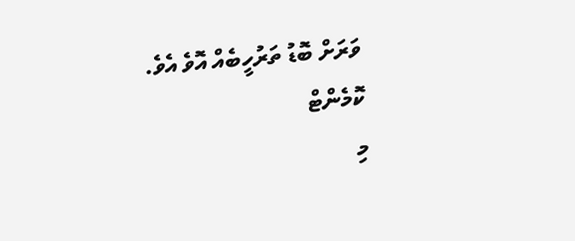ވަރަށް ބޮޑު ތަރުހީބެއް އޮވެ އެވެ.
ކޮމެންޓް
މި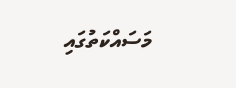މަސައްކަތުގައި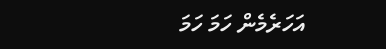އަހަރެމެން ހަމަ ހަމަ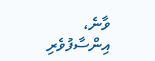ވާނެ، އިންސާފުވެރި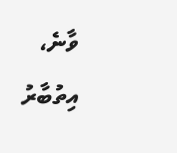ވާނެ، އިތުބާރު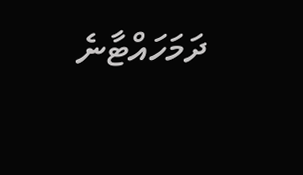ދަމަހައްޓާނެ